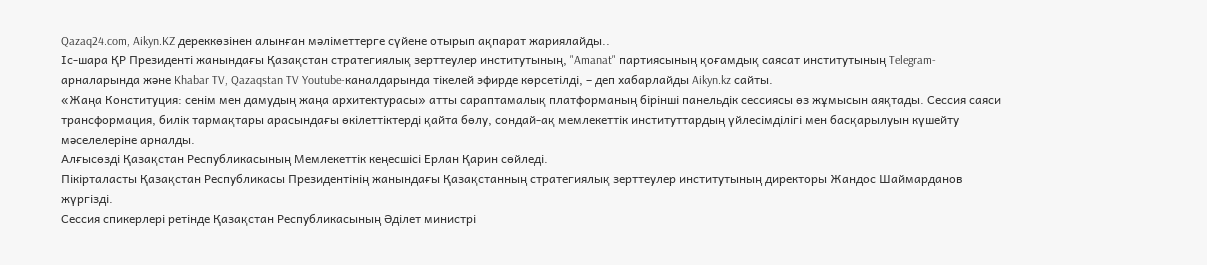Qazaq24.com, Aikyn.KZ дереккөзінен алынған мәліметтерге сүйене отырып ақпарат жариялайды..
Іс-шара ҚР Президенті жанындағы Қазақстан стратегиялық зерттеулер институтының, "Amanat" партиясының қоғамдық саясат институтының Telegram-арналарында және Khabar TV, Qazaqstan TV Youtube-каналдарында тікелей эфирде көрсетілді, – деп хабарлайды Aikyn.kz сайты.
«Жаңа Конституция: сенім мен дамудың жаңа архитектурасы» атты сараптамалық платформаның бірінші панельдік сессиясы өз жұмысын аяқтады. Сессия саяси трансформация, билік тармақтары арасындағы өкілеттіктерді қайта бөлу, сондай-ақ мемлекеттік институттардың үйлесімділігі мен басқарылуын күшейту мәселелеріне арналды.
Алғысөзді Қазақстан Республикасының Мемлекеттік кеңесшісі Ерлан Қарин сөйледі.
Пікірталасты Қазақстан Республикасы Президентінің жанындағы Қазақстанның стратегиялық зерттеулер институтының директоры Жандос Шаймарданов жүргізді.
Сессия спикерлері ретінде Қазақстан Республикасының Әділет министрі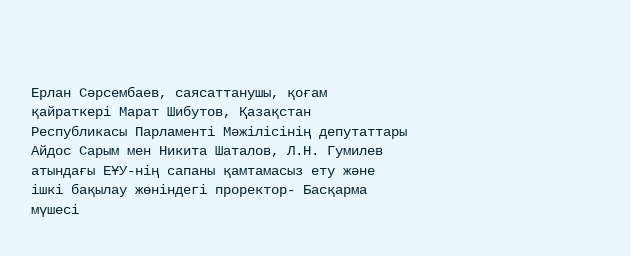Ерлан Сәрсембаев, саясаттанушы, қоғам қайраткері Марат Шибутов, Қазақстан Республикасы Парламенті Мәжілісінің депутаттары Айдос Сарым мен Никита Шаталов, Л.Н. Гумилев атындағы ЕҰУ-нің сапаны қамтамасыз ету және ішкі бақылау жөніндегі проректор- Басқарма мүшесі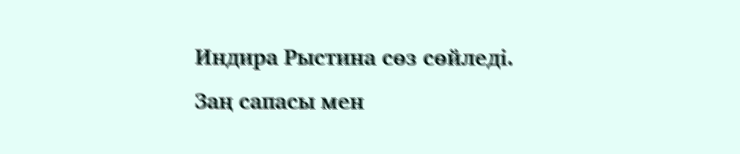Индира Рыстина сөз сөйледі.
Заң сапасы мен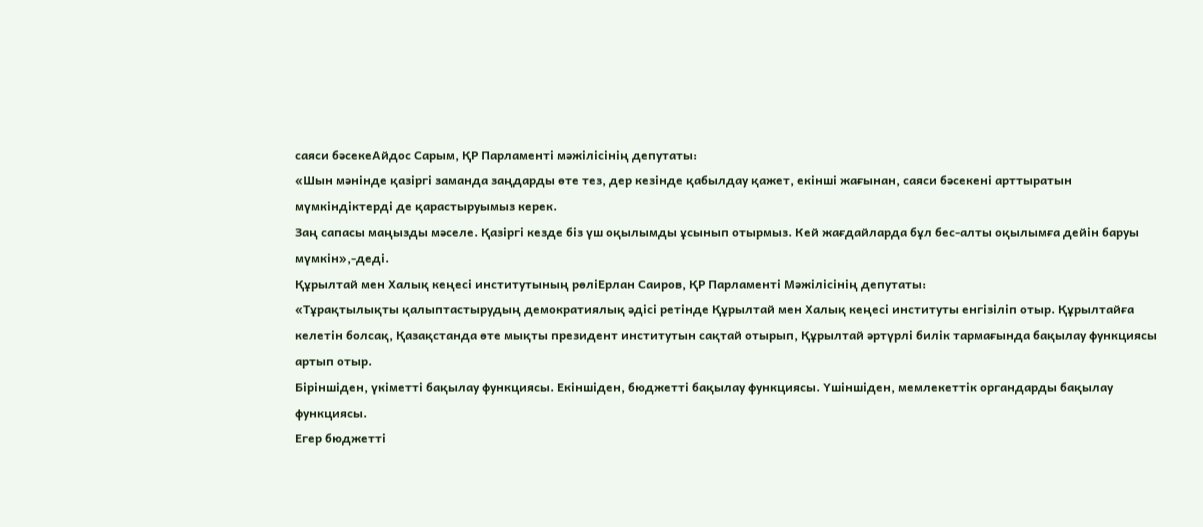саяси бәсекеАйдос Сарым, ҚР Парламенті мәжілісінің депутаты:
«Шын мәнінде қазіргі заманда заңдарды өте тез, дер кезінде қабылдау қажет, екінші жағынан, саяси бәсекені арттыратын мүмкіндіктерді де қарастыруымыз керек.
Заң сапасы маңызды мәселе. Қазіргі кезде біз үш оқылымды ұсынып отырмыз. Кей жағдайларда бұл бес-алты оқылымға дейін баруы мүмкін»,-деді.
Құрылтай мен Халық кеңесі институтының рөліЕрлан Саиров, ҚР Парламенті Мәжілісінің депутаты:
«Тұрақтылықты қалыптастырудың демократиялық әдісі ретінде Құрылтай мен Халық кеңесі институты енгізіліп отыр. Құрылтайға келетін болсақ, Қазақстанда өте мықты президент институтын сақтай отырып, Құрылтай әртүрлі билік тармағында бақылау функциясы артып отыр.
Біріншіден, үкіметті бақылау функциясы. Екіншіден, бюджетті бақылау функциясы. Үшіншіден, мемлекеттік органдарды бақылау функциясы.
Егер бюджетті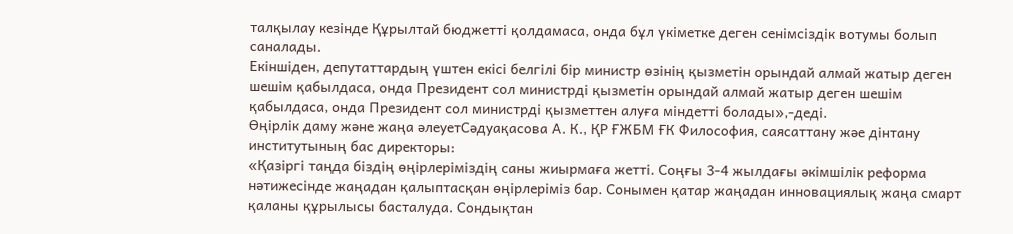талқылау кезінде Құрылтай бюджетті қолдамаса, онда бұл үкіметке деген сенімсіздік вотумы болып саналады.
Екіншіден, депутаттардың үштен екісі белгілі бір министр өзінің қызметін орындай алмай жатыр деген шешім қабылдаса, онда Президент сол министрді қызметін орындай алмай жатыр деген шешім қабылдаса, онда Президент сол министрді қызметтен алуға міндетті болады»,-деді.
Өңірлік даму және жаңа әлеуетСәдуақасова А. К., ҚР ҒЖБМ ҒК Философия, саясаттану жәе дінтану институтының бас директоры:
«Қазіргі таңда біздің өңірлеріміздің саны жиырмаға жетті. Соңғы 3-4 жылдағы әкімшілік реформа нәтижесінде жаңадан қалыптасқан өңірлеріміз бар. Сонымен қатар жаңадан инновациялық жаңа смарт қаланы құрылысы басталуда. Сондықтан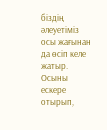біздің әлеуетіміз осы жағынан да өсіп келе жатыр. Осыны ескере отырып,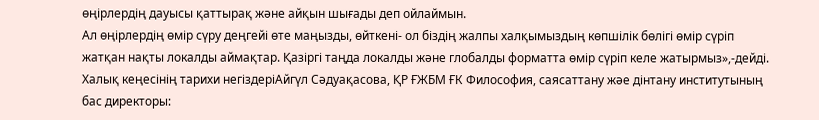өңірлердің дауысы қаттырақ және айқын шығады деп ойлаймын.
Ал өңірлердің өмір сүру деңгейі өте маңызды, өйткені- ол біздің жалпы халқымыздың көпшілік бөлігі өмір сүріп жатқан нақты локалды аймақтар. Қазіргі таңда локалды және глобалды форматта өмір сүріп келе жатырмыз»,-дейді.
Халық кеңесінің тарихи негіздеріАйгүл Сәдуақасова, ҚР ҒЖБМ ҒК Философия, саясаттану жәе дінтану институтының бас директоры: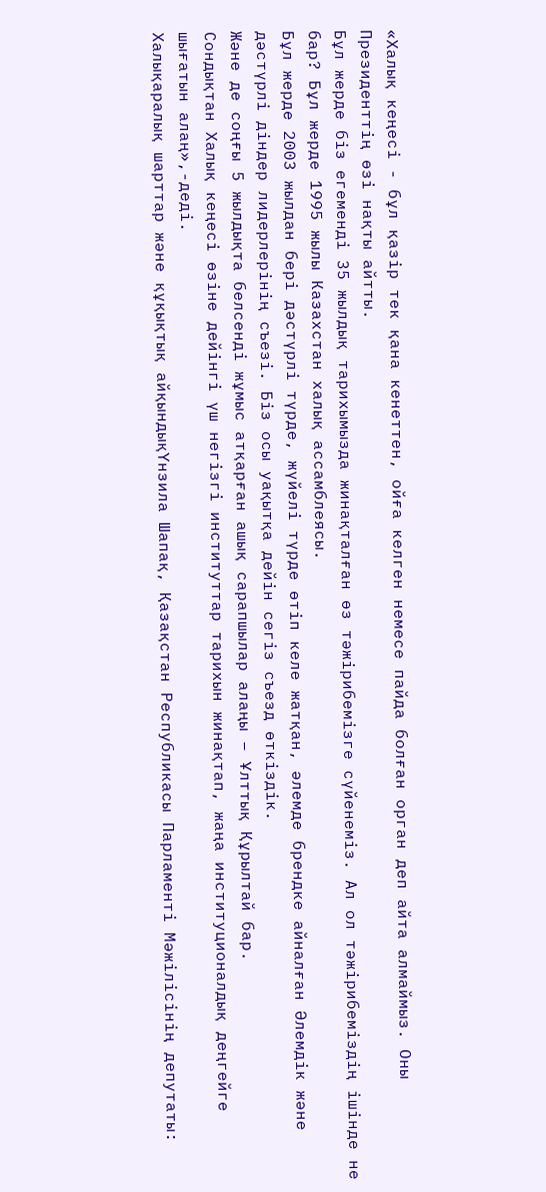«Халық кеңесі - бұл қазір тек қана кенеттен, ойға келген немесе пайда болған орган деп айта алмаймыз. Оны Президенттің өзі нақты айтты.
Бұл жерде біз егеменді 35 жылдық тарихымызда жинақталған өз тәжірибемізге сүйенеміз. Ал ол тәжірибеміздің ішінде не бар? Бұл жерде 1995 жылы Казахстан халық ассамблеясы.
Бұл жерде 2003 жылдан бері дәстүрлі түрде, жүйелі түрде өтіп келе жатқан, әлемде брендке айналған Әлемдік және дәстүрлі діндер лидерлерінің съезі. Біз осы уақытқа дейін сегіз съезд өткіздік.
Және де соңғы 5 жылдықта белсенді жұмыс атқарған ашық сарапшылар алаңы – Ұлттық Құрылтай бар.
Сондықтан Халық кеңесі өзіне дейінгі үш негізгі институттар тарихын жинақтап, жаңа институционалдық деңгейге шығатын алаң»,-деді.
Халықаралық шарттар және құқықтық айқындықҮнзила Шапақ, Қазақстан Республикасы Парламенті Мәжілісінің депутаты: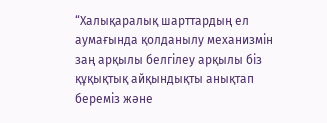“Халықаралық шарттардың ел аумағында қолданылу механизмін заң арқылы белгілеу арқылы біз құқықтық айқындықты анықтап береміз және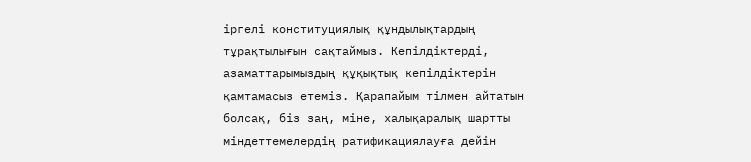іргелі конституциялық құндылықтардың тұрақтылығын сақтаймыз. Кепілдіктерді, азаматтарымыздың құқықтық кепілдіктерін қамтамасыз етеміз. Қарапайым тілмен айтатын болсақ, біз заң, міне, халықаралық шартты міндеттемелердің ратификациялауға дейін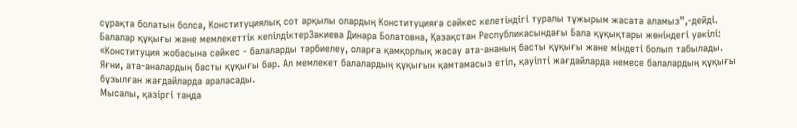сұрақта болатын болса, Конституциялық сот арқылы олардың Конституцияға сәйкес келетіндігі туралы тұжырым жасата аламыз”,-дейді.
Балалар құқығы және мемлекеттік кепілдіктерЗакиева Динара Болатовна, Қазақстан Республикасындағы Бала құқықтары жөніндегі уәкілі:
«Конституция жобасына сәйкес - балаларды тәрбиелеу, оларға қамқорлық жасау ата-ананың басты құқығы және міндеті болып табылады. Яғни, ата-аналардың басты құқығы бар. Ал мемлекет балалардың құқығын қамтамасыз етіп, қауіпті жағдайларда немесе балалардың құқығы бұзылған жағдайларда араласады.
Мысалы, қазіргі таңда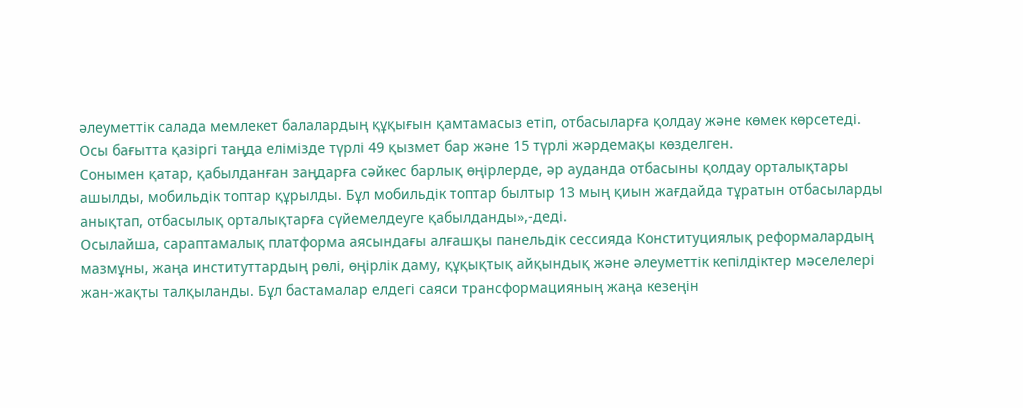әлеуметтік салада мемлекет балалардың құқығын қамтамасыз етіп, отбасыларға қолдау және көмек көрсетеді. Осы бағытта қазіргі таңда елімізде түрлі 49 қызмет бар және 15 түрлі жәрдемақы көзделген.
Сонымен қатар, қабылданған заңдарға сәйкес барлық өңірлерде, әр ауданда отбасыны қолдау орталықтары ашылды, мобильдік топтар құрылды. Бұл мобильдік топтар былтыр 13 мың қиын жағдайда тұратын отбасыларды анықтап, отбасылық орталықтарға сүйемелдеуге қабылданды»,-деді.
Осылайша, сараптамалық платформа аясындағы алғашқы панельдік сессияда Конституциялық реформалардың мазмұны, жаңа институттардың рөлі, өңірлік даму, құқықтық айқындық және әлеуметтік кепілдіктер мәселелері жан-жақты талқыланды. Бұл бастамалар елдегі саяси трансформацияның жаңа кезеңін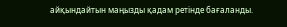айқындайтын маңызды қадам ретінде бағаланды.